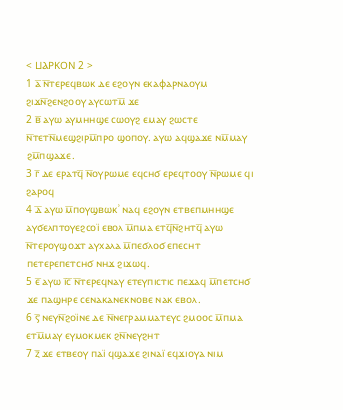< ⳘⲀⲢⲔⲞⲚ 2 >
1 ⲁ̅ ⲛ̅ⲧⲉⲣⲉϥⲃⲱⲕ ⲇⲉ ⲉϩⲟⲩⲛ ⲉⲕⲁⲫⲁⲣⲛⲁⲟⲩⲙ ϩⲓϫⲛ̅ϩⲉⲛϩⲟⲟⲩ ⲁⲩⲥⲱⲧⲙ̅ ϫⲉ
2 ⲃ̅ ⲁⲩⲱ ⲁⲩⲙⲏⲏϣⲉ ⲥⲱⲟⲩϩ ⲉⲙⲁⲩ ϩⲱⲥⲧⲉ ⲛ̅ⲧⲉⲧⲛ̅ⲙⲉϣϩⲓⲣⲙ̅ⲡⲣⲟ ϣⲟⲡⲟⲩ. ⲁⲩⲱ ⲁϥϣⲁϫⲉ ⲛⲙ̅ⲙⲁⲩ ϩⲙ̅ⲡϣⲁϫⲉ.
3 ⲅ̅ ⲇⲉ ⲉⲣⲁⲧϥ̅ ⲛ̅ⲟⲩⲣⲱⲙⲉ ⲉϥⲥⲏϭ ⲉⲣⲉϥⲧⲟⲟⲩ ⲛ̅ⲣⲱⲙⲉ ϥⲓ ϩⲁⲣⲟϥ
4 ⲇ̅ ⲁⲩⲱ ⲙ̅ⲡⲟⲩϣⲃⲱⲕʾ ⲛⲁϥ ⲉϩⲟⲩⲛ ⲉⲧⲃⲉⲡⲙⲏⲏϣⲉ ⲁⲩϭⲉⲗⲡⲧⲟⲩⲉϩⲥⲟⲓ̈ ⲉⲃⲟⲗ ⲙ̅ⲡⲙⲁ ⲉⲧϥ̅ⲛ̅ϩⲏⲧϥ̅ ⲁⲩⲱ ⲛ̅ⲧⲉⲣⲟⲩϣⲟϫⲧ ⲁⲩⲭⲁⲗⲁ ⲙ̅ⲡⲉϭⲗⲟϭ ⲉⲡⲉⲥⲏⲧ ⲡⲉⲧⲉⲣⲉⲡⲉⲧⲥⲏϭ ⲛⲏϫ ϩⲓϫⲱϥ.
5 ⲉ̅ ⲁⲩⲱ ⲓ̅ⲥ̅ ⲛ̅ⲧⲉⲣⲉϥⲛⲁⲩ ⲉⲧⲉⲩⲡⲓⲥⲧⲓⲥ ⲡⲉϫⲁϥ ⲙ̅ⲡⲉⲧⲥⲏϭ ϫⲉ ⲡⲁϣⲏⲣⲉ ⲥⲉⲛⲁⲕⲁⲛⲉⲕⲛⲟⲃⲉ ⲛⲁⲕ ⲉⲃⲟⲗ.
6 ⲋ̅ ⲛⲉⲩⲛ̅ϩⲟⲓ̈ⲛⲉ ⲇⲉ ⲛ̅ⲛⲉⲅⲣⲁⲙⲙⲁⲧⲉⲩⲥ ϩⲙⲟⲟⲥ ⲙ̅ⲡⲙⲁ ⲉⲧⲙ̅ⲙⲁⲩ ⲉⲩⲙⲟⲕⲙⲉⲕ ϩⲛ̅ⲛⲉⲩϩⲏⲧ
7 ⲍ̅ ϫⲉ ⲉⲧⲃⲉⲟⲩ ⲡⲁⲓ̈ ϥϣⲁϫⲉ ϩⲓⲛⲁⲓ̈ ⲉϥϫⲓⲟⲩⲁ ⲛⲓⲙ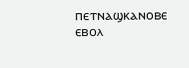ⲡⲉⲧⲛⲁϣⲕⲁⲛⲟⲃⲉ ⲉⲃⲟⲗ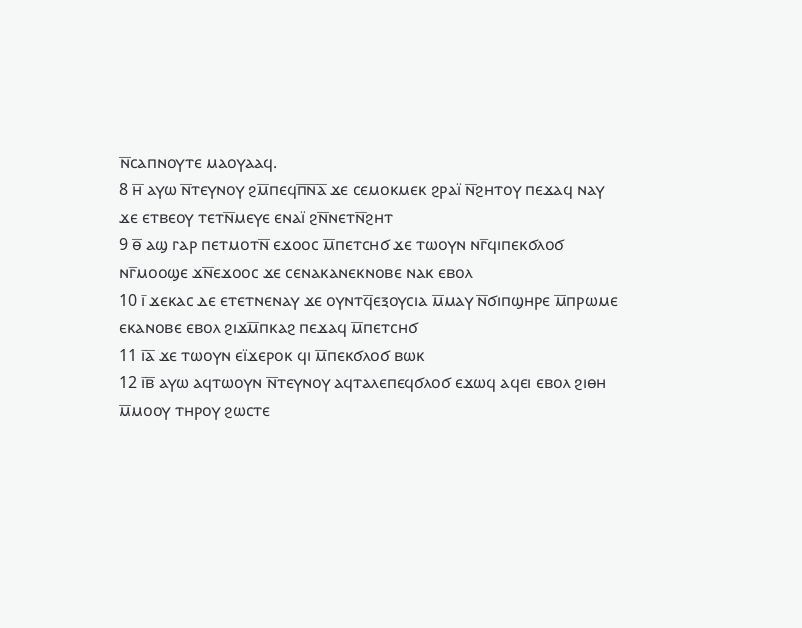ⲛ̅ⲥⲁⲡⲛⲟⲩⲧⲉ ⲙⲁⲟⲩⲁⲁϥ.
8 ⲏ̅ ⲁⲩⲱ ⲛ̅ⲧⲉⲩⲛⲟⲩ ϩⲙ̅ⲡⲉϥⲡ̅ⲛ̅ⲁ̅ ϫⲉ ⲥⲉⲙⲟⲕⲙⲉⲕ ϩⲣⲁⲓ̈ ⲛ̅ϩⲏⲧⲟⲩ ⲡⲉϫⲁϥ ⲛⲁⲩ ϫⲉ ⲉⲧⲃⲉⲟⲩ ⲧⲉⲧⲛ̅ⲙⲉⲩⲉ ⲉⲛⲁⲓ̈ ϩⲛ̅ⲛⲉⲧⲛ̅ϩⲏⲧ
9 ⲑ̅ ⲁϣ ⲅⲁⲣ ⲡⲉⲧⲙⲟⲧⲛ̅ ⲉϫⲟⲟⲥ ⲙ̅ⲡⲉⲧⲥⲏϭ ϫⲉ ⲧⲱⲟⲩⲛ ⲛⲅ̅ϥⲓⲡⲉⲕϭⲗⲟϭ ⲛⲅ̅ⲙⲟⲟϣⲉ ϫⲛ̅ⲉϫⲟⲟⲥ ϫⲉ ⲥⲉⲛⲁⲕⲁⲛⲉⲕⲛⲟⲃⲉ ⲛⲁⲕ ⲉⲃⲟⲗ
10 ⲓ̅ ϫⲉⲕⲁⲥ ⲇⲉ ⲉⲧⲉⲧⲛⲉⲛⲁⲩ ϫⲉ ⲟⲩⲛⲧϥ̅ⲉⲝⲟⲩⲥⲓⲁ ⲙ̅ⲙⲁⲩ ⲛ̅ϭⲓⲡϣⲏⲣⲉ ⲙ̅ⲡⲣⲱⲙⲉ ⲉⲕⲁⲛⲟⲃⲉ ⲉⲃⲟⲗ ϩⲓϫⲙ̅ⲡⲕⲁϩ ⲡⲉϫⲁϥ ⲙ̅ⲡⲉⲧⲥⲏϭ
11 ⲓ̅ⲁ̅ ϫⲉ ⲧⲱⲟⲩⲛ ⲉⲓ̈ϫⲉⲣⲟⲕ ϥⲓ ⲙ̅ⲡⲉⲕϭⲗⲟϭ ⲃⲱⲕ
12 ⲓ̅ⲃ̅ ⲁⲩⲱ ⲁϥⲧⲱⲟⲩⲛ ⲛ̅ⲧⲉⲩⲛⲟⲩ ⲁϥⲧⲁⲗⲉⲡⲉϥϭⲗⲟϭ ⲉϫⲱϥ ⲁϥⲉⲓ ⲉⲃⲟⲗ ϩⲓⲑⲏ ⲙ̅ⲙⲟⲟⲩ ⲧⲏⲣⲟⲩ ϩⲱⲥⲧⲉ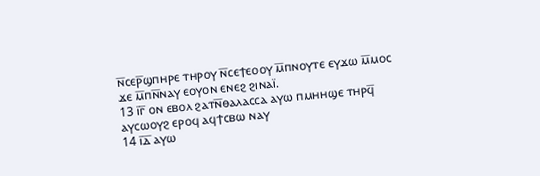ⲛ̅ⲥⲉⲣ̅ϣⲡⲏⲣⲉ ⲧⲏⲣⲟⲩ ⲛ̅ⲥⲉϯⲉⲟⲟⲩ ⲙ̅ⲡⲛⲟⲩⲧⲉ ⲉⲩϫⲱ ⲙ̅ⲙⲟⲥ ϫⲉ ⲙ̅ⲡⲛ̅ⲛⲁⲩ ⲉⲟⲩⲟⲛ ⲉⲛⲉϩ ϩⲓⲛⲁⲓ̈.
13 ⲓ̅ⲅ̅ ⲟⲛ ⲉⲃⲟⲗ ϩⲁⲧⲛ̅ⲑⲁⲗⲁⲥⲥⲁ ⲁⲩⲱ ⲡⲙⲏⲏϣⲉ ⲧⲏⲣϥ̅ ⲁⲩⲥⲱⲟⲩϩ ⲉⲣⲟϥ ⲁϥϯⲥⲃⲱ ⲛⲁⲩ
14 ⲓ̅ⲇ̅ ⲁⲩⲱ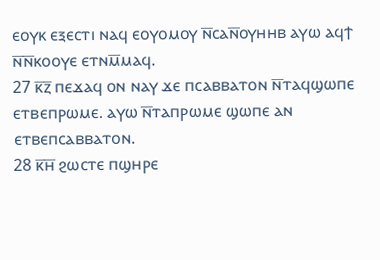ⲉⲟⲩⲕ ⲉⲝⲉⲥⲧⲓ ⲛⲁϥ ⲉⲟⲩⲟⲙⲟⲩ ⲛ̅ⲥⲁⲛ̅ⲟⲩⲏⲏⲃ ⲁⲩⲱ ⲁϥϯ ⲛ̅ⲛ̅ⲕⲟⲟⲩⲉ ⲉⲧⲛⲙ̅ⲙⲁϥ.
27 ⲕ̅ⲍ̅ ⲡⲉϫⲁϥ ⲟⲛ ⲛⲁⲩ ϫⲉ ⲡⲥⲁⲃⲃⲁⲧⲟⲛ ⲛ̅ⲧⲁϥϣⲱⲡⲉ ⲉⲧⲃⲉⲡⲣⲱⲙⲉ. ⲁⲩⲱ ⲛ̅ⲧⲁⲡⲣⲱⲙⲉ ϣⲱⲡⲉ ⲁⲛ ⲉⲧⲃⲉⲡⲥⲁⲃⲃⲁⲧⲟⲛ.
28 ⲕ̅ⲏ̅ ϩⲱⲥⲧⲉ ⲡϣⲏⲣⲉ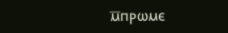ⲙ̅ⲡⲣⲱⲙⲉ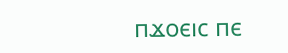ⲡϫⲟⲉⲓⲥ ⲡⲉ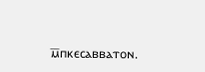ⲙ̅ⲡⲕⲉⲥⲁⲃⲃⲁⲧⲟⲛ.